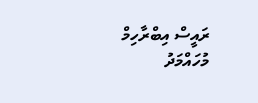ރައީސް އިބްރާހިމް މުހައްމަދު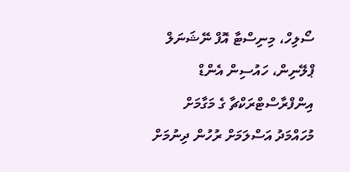ސޯލިހް، މިނިސްޓާ އޮފް ނޭޝަނަލް ޕްލޭނިން، ހައުސިން އެންޑް އިންފްރާސްޓްރަކްޗާ ގެ މަގާމަށް މުހައްމަދު އަސްލަމަށް ރުހުން ދިނުމަށް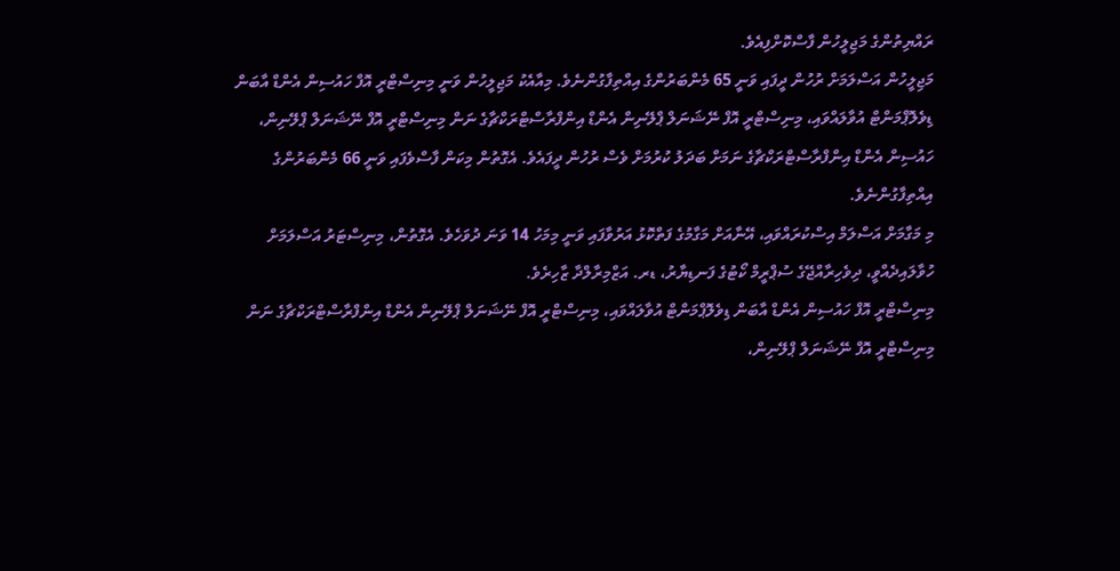ރައްޔިތުންގެ މަޖިލީހުން ފާސްކޮށްފިއެވެ.
މަޖިލީހުން އަސްލަމަށް ރުހުން ދީފައި ވަނީ 65 މެންބަރުންގެ އިއްތިފާގުންނެވެ. މިއާއެކު މަޖިލީހުން ވަނީ މިނިސްޓްރީ އޮފް ހައުސިން އެންޑް އާބަން ޑިވެލޮޕްމަންޓް އުވާލައްވައި، މިނިސްޓްރީ އޮފް ނޭޝަނަލް ޕްލޭނިން އެންޑް އިންފްރާސްޓްރަކްޗާގެ ނަން މިނިސްޓްރީ އޮފް ނޭޝަނަލް ޕްލޭނިން، ހައުސިން އެންޑް އިންފްރާސްޓްރަކްޗާގެ ނަމަށް ބަދަލު ކުރުމަށް ވެސް ރުހުން ދީފައެވެ. އެގޮތުން މިކަން ފާސްވެފައި ވަނީ 66 މެންބަރުންގެ އިއްތިފާގުންނެވެ.
މި މަގާމަށް އަސްލަމް އިސްކުރައްވައި، އޭނާއަށް މަގާމުގެ ފަތްކޮޅު އަރުވާފައި ވަނީ މިމަހު 14 ވަނަ ދުވަހެވެ. އެގޮތުން، މިނިސްޓަރު އަސްލަމަށް ހުވާލައިދެއްވީ، ދިވެހިރާއްޖޭގެ ސުޕްރީމް ކޯޓުގެ ފަނޑިޔާރު، ޑރ. އަޒްމިރާލްދާ ޒާހިރެވެ.
މިނިސްޓްރީ އޮފް ހައުސިން އެންޑް އާބަން ޑިވެލޮޕްމަންޓް އުވާލައްވައި، މިނިސްޓްރީ އޮފް ނޭޝަނަލް ޕްލޭނިން އެންޑް އިންފްރާސްޓްރަކްޗާގެ ނަން މިނިސްޓްރީ އޮފް ނޭޝަނަލް ޕްލޭނިން،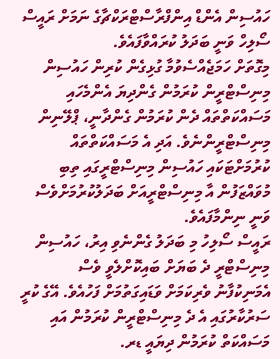ހައުސިން އެންޑް އިންފްރާސްޓްރަކްޗާގެ ނަމަށް ރައީސް ސޯލިހް ވަނީ ބަދަލު ކުރައްވާފައެވެ.
މިގޮތަށް ހަމަޖެއްސެވުމާ ގުޅިގެން ކުރިން ހައުސިން މިނިސްޓްރީން ކުރަމުން ގެންދިޔަ އެންމެހައި މަސައްކަތްތައް ދެން ކުރަމުން ގެންދާނީ، ޕްލޭނިން މިނިސްޓްރީންނެވެ. އަދި އެ މަސައްކަތްތައް ކުރުމަށްޓަކައި ހައުސިން މިނިސްޓްރީގައި ތިބި މުވައްޒަފުން އާ މިނިސްޓްރީއަށް ބަދަލުކުރުމަށްވެސް ވަނީ ނިންމާފައެވެ.
ރައީސް ސޯލިހު މި ބަދަލު ގެންނެވި އިރު، ހައުސިން މިނިސްޓްރީ ދެ ބަޔަށް ބައިކޮށްލެވީ ވެސް އެމަނިކުފާނު ވެރިކަމަށް ވަޑައިގަތުމަށް ފަހުއެވެ. އޭގެ ކުރީ ސަރުކާރުގައި އެ ދެ މިނިސްޓްރީން ކުރަމުން އައި މަސައްކަތް ކުރަމުން ދިޔައީ ޑރ.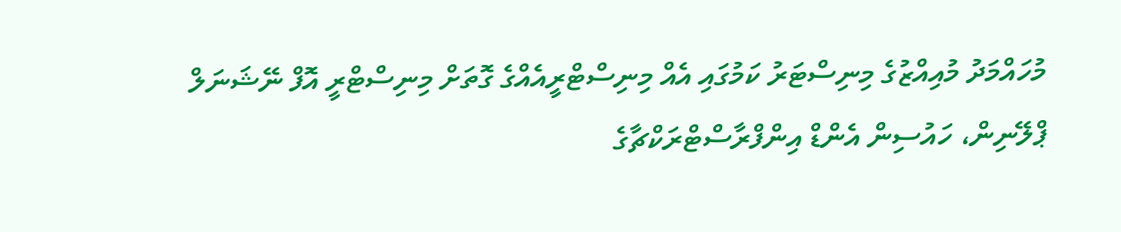މުހައްމަދު މުއިއްޒުގެ މިނިސްޓަރު ކަމުގައި އެއް މިނިސްޓްރީއެއްގެ ގޮތަށް މިނިސްޓްރީ އޮފް ނޭޝަނަލް ޕްލޭނިން، ހައުސިން އެންޑް އިންފްރާސްޓްރަކްޗާގެ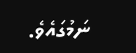ނަމުގައެވެ.